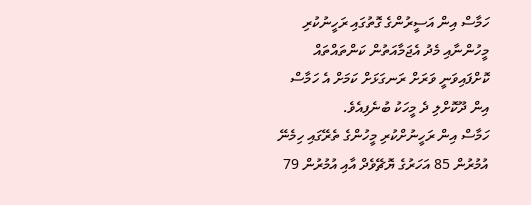ހަމާސް އިން އަސީރުންގެ ގޮތުގައި ރަހީނުކުރި މީހުންނާއި މެދު އެޖަމާއަތުން ކަންތައްތައް ކޮށްފައިވަނީ ވަރަށް ރަނގަޅަށް ކަމަށް އެ ހަމާސް އިން ދޫކޮށްލި ދެ މީހަކު ބުނެފިއެވެ.
ހަމާސް އިން ރަހީނުށްކުރި މީހުންގެ ތެރޭގައި ހިމެނޭ އުމުރުން 85 އަހަރުގެ ޔޮޗޭވެދް އާއި އުމުރުން 79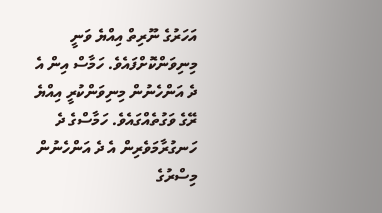އަހަރުގެ ނޫރިތް އިއްޔެ ވަނީ މިނިވަންކޮށްފައެވެ. ހަމާސް އިން އެ ދެ އަންހެނުން މިނިވަންކުރީ އިއްޔެ ރޭގެ ވަގުތެއްގައެވެ. ހަމާސްގެ ދެ ހަނގުރާމަވެރިން އެ ދެ އަންހެނުން މިސްރުގެ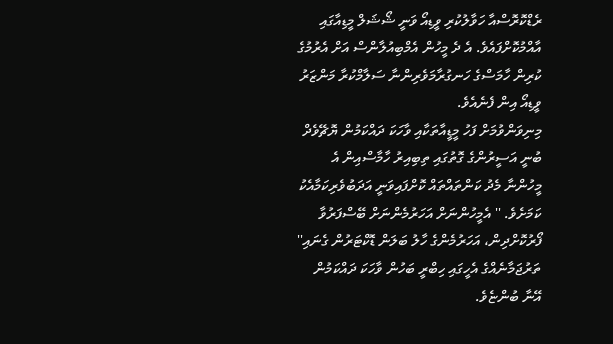ރެޑްކޮރޮސްއާ ހަވާލުކުރި ވީޑިއޯ ވަނީ ޝޯޝަލް މީޑިއާގައި އާއްމުކޮށްފައެވެ. އެ ދެ މީހުން އެމްބިއުލާންސް އަށް އެރުމުގެ ކުރިން ހާމަސްގެ ހަނގުރާމަވެރިންނާ ސަލާމްކުރާ މަންޒަރު ވީޑިއޯ އިން ފެނެއެވެ.
މިނިވަންވުމަށް ފަހު މީޑީއާތަކާއި ވާހަކަ ދައްކަމުން ޔޮޗޭވެދް ބުނީ އަސީރުންގެ ގޮތުގައި ތިބިއިރު ހާމާސްއިން އެ މީހުންނާ މެދު ކަންތައްތައް ކޮށްފައިވަނީ އަދަބުވެރިކަމާއެކު ކަމަށެވެ. '' އެމީހުންނަށް އަހަރުމެންނަށް ބޭސްފަރުވާ ފޯރުކޮށްދިން، އަހަރުމެންގެ ހާލު ބަލަން ޑޮކްޓަރުން ގެނައި'' ތަރުޖަމާނެއްގެ އެހީގައި ހިބްރީ ބަހުން ވާހަކަ ދައްކަމުން އޭނާ ބުންޏެވެ.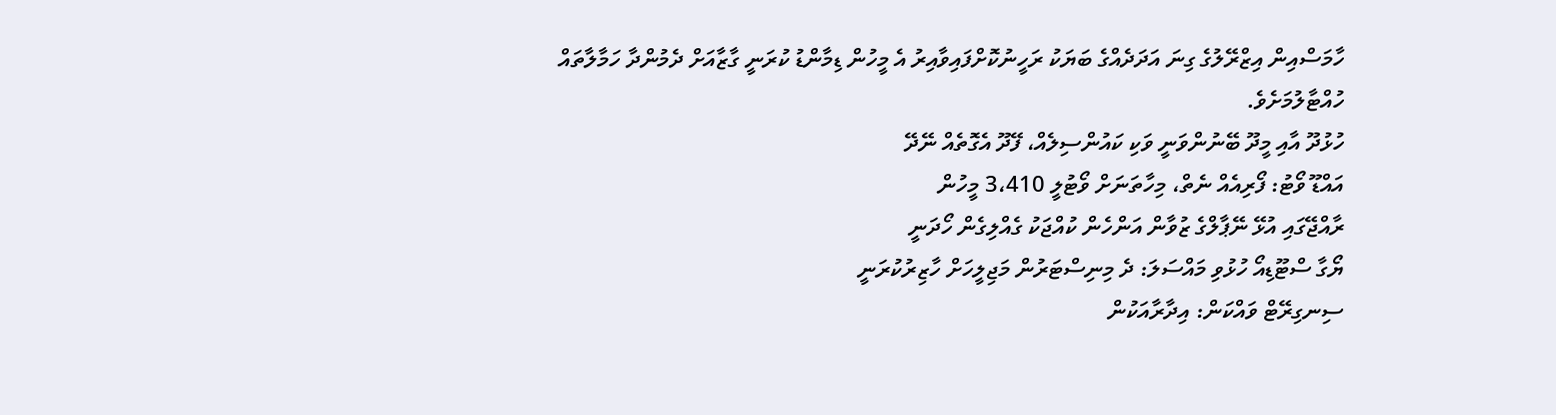ހާމަސްއިން އިޒްރޭލުގެ ގިނަ އަދަދެއްގެ ބަޔަކު ރަހީނުކޮށްފައިވާއިރު އެ މީހުން ޑިމާންޑު ކުރަނީ ގާޒާއަށް ދެމުންދާ ހަމާލާތައް ހުއްޓާލުމަށެވެ.
ހުޅުދޫ އާއި މީދޫ ބޭނުންވަނީ ވަކި ކައުންސިލެއް، ފޭދޫ އެގޮތެއް ނޭދޭ
އައްޑޫ ވޯޓު: ފޯރިއެއް ނެތް، މިހާތަނަށް ވޯޓުލީ 3،410 މީހުން
ރާއްޖޭގައި އުޅޭ ނޭޕާލްގެ ޒުވާން އަންހެން ކުއްޖަކު ގެއްލިގެން ހޯދަނީ
ޔޯގާ ސްޓޫޑިއޯ ހުޅުވި މައްސަލަ: ދެ މިނިސްޓަރުން މަޖިލީހަށް ހާޒިރުކުރަނީ
ސިނގިރޭޓް ވައްކަން: އިދާރާއަކުން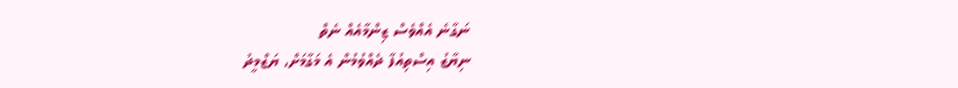ނަގާނެ އެއްވެސް ޒިންމާއެއް ނެތް
ނިޔާޒު އިސްތިއުފާ ދެއްވުމުން އެ މަގާމަށް، ޔަޒްމީދު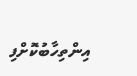އިންތިހާބުކޮށްފި